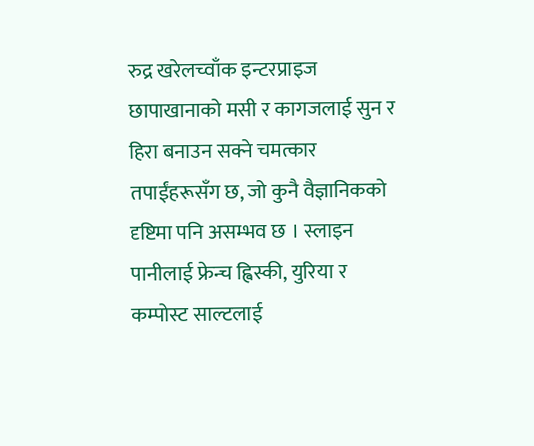रुद्र खरेलच्वाँक इन्टरप्राइज
छापाखानाको मसी र कागजलाई सुन र हिरा बनाउन सक्ने चमत्कार तपाईंहरूसँग छ, जो कुनै वैज्ञानिकको दृष्टिमा पनि असम्भव छ । स्लाइन पानीलाई फ्रेन्च ह्विस्की, युरिया र कम्पोस्ट साल्टलाई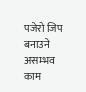पजेरो जिप बनाउने असम्भव काम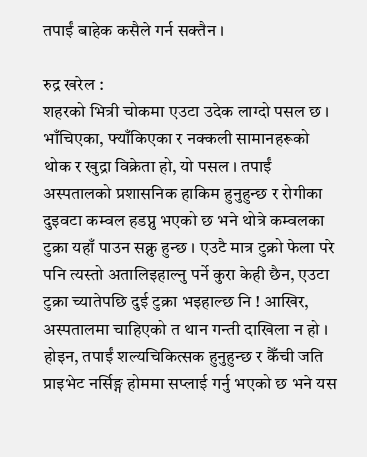तपाईं बाहेक कसैले गर्न सक्तैन ।

रुद्र खरेल :
शहरको भित्री चोकमा एउटा उदेक लाग्दो पसल छ । भाँचिएका, फ्याँकिएका र नक्कली सामानहरूको थोक र खुद्रा विक्रेता हो, यो पसल । तपाईं अस्पतालको प्रशासनिक हाकिम हुनुहुन्छ र रोगीका दुइवटा कम्वल हडप्नु भएको छ भने थोत्रे कम्वलका टुक्रा यहाँ पाउन सक्नु हुन्छ । एउटै मात्र टुक्रो फेला परे पनि त्यस्तो अतालिइहाल्नु पर्ने कुरा केही छैन, एउटा टुक्रा च्यातेपछि दुई टुक्रा भइहाल्छ नि ! आखिर, अस्पतालमा चाहिएको त थान गन्ती दाखिला न हो । होइन, तपाईं शल्यचिकित्सक हुनुहुन्छ र कैँची जति प्राइभेट नर्सिङ्ग होममा सप्लाई गर्नु भएको छ भने यस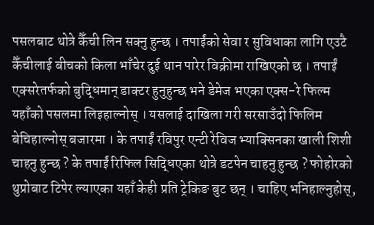पसलबाट थोत्रे कैँची लिन सक्नु हुन्छ । तपाईंको सेवा र सुविधाका लागि एउटै कैँचीलाई बीचको किला भाँचेर दुई थान पारेर विक्रीमा राखिएको छ । तपाईं एक्सरेतर्फको बुद्धिमान् डाक्टर हुनुहुन्छ भने डेमेज भएका एक्स-रे फिल्म यहाँको पसलमा लिइहाल्नोस् । यसलाई दाखिला गरी सरसाउँदो फिलिम बेचिहाल्नोस् बजारमा । के तपाईं रविपुर एन्टी रेविज भ्याक्सिनका खाली शिशी चाहनु हुन्छ ? के तपाईं रिफिल सिद्धिएका थोत्रे डटपेन चाहनु हुन्छ ? फोहोरको थुप्रोबाट टिपेर ल्याएका यहाँ केही प्रति ट्रेकिङ बुट छन् । चाहिए भनिहाल्नुहोस्,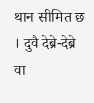थान सीमित छ । दुवै देब्रे-देब्रे वा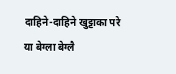दाहिने-दाहिने खुट्टाका परे या बेग्ला बेग्लै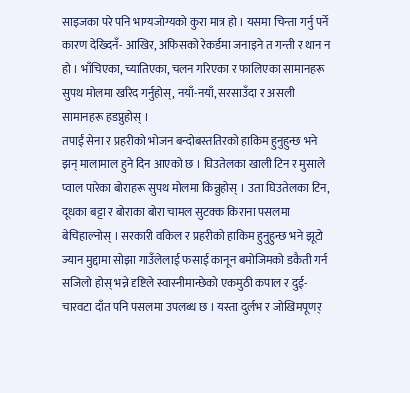साइजका परे पनि भाग्यजोग्यको कुरा मात्र हो । यसमा चिन्ता गर्नु पर्ने कारण देख्दिनँ- आखिर, अफिसको रेकर्डमा जनाइने त गन्ती र थान न हो । भाँचिएका, च्यातिएका, चलन गरिएका र फालिएका सामानहरू सुपथ मोलमा खरिद गर्नुहोस्, नयाँ-नयाँ, सरसाउँदा र असली सामानहरू हडप्नुहोस् ।
तपाईं सेना र प्रहरीको भोजन बन्दोबस्ततिरको हाकिम हुनुहुन्छ भने झन् मालामाल हुने दिन आएको छ । घिउतेलका खाली टिन र मुसाले प्वाल पारेका बोराहरू सुपथ मोलमा किन्नुहोस् । उता घिउतेलका टिन, दूधका बट्टा र बोराका बोरा चामल सुटक्क किराना पसलमा बेचिहाल्नोस् । सरकारी वकिल र प्रहरीको हाकिम हुनुहुन्छ भने झूटो ज्यान मुद्दामा सोझा गाउँलेलाई फसाई कानून बमोजिमको डकैती गर्न सजिलो होस् भन्ने दृष्टिले स्वास्नीमान्छेको एकमुठी कपाल र दुई-चारवटा दाँत पनि पसलमा उपलब्ध छ । यस्ता दुर्लभ र जोखिमपूणर्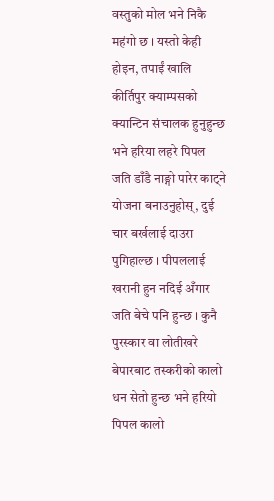वस्तुको मोल भने निकै महंगो छ । यस्तो केही होइन, तपाईं खालि कीर्तिपुर क्याम्पसको क्यान्टिन संचालक हुनुहुन्छ भने हरिया लहरे पिपल जति डाँडै नाङ्गो पारेर काट्ने योजना बनाउनुहोस्, दुई चार बर्खलाई दाउरा पुगिहाल्छ । पीपललाई खरानी हुन नदिई अँगार जति बेचे पनि हुन्छ । कुनै पुरस्कार वा लोतीखरे बेपारबाट तस्करीको कालो धन सेतो हुन्छ भने हरियो पिपल कालो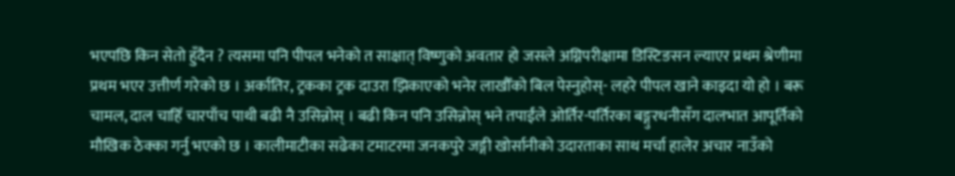भएपछि किन सेतो हुँदैन ? त्यसमा पनि पीपल भनेको त साक्षात् विष्णुको अवतार हो जसले अग्निपरीक्षामा डिस्टिङसन ल्याएर प्रथम श्रेणीमा प्रथम भएर उत्तीर्ण गरेको छ । अर्कातिर, ट्रकका ट्रक दाउरा झिकाएको भनेर लाखौँको बिल पेस्नुहोस्- लहरे पीपल खाने काइदा यो हो । बरू चामल, दाल चाहिँ चारपाँच पाथी बढी नै उसिन्नोस् । बढी किन पनि उसिन्नोस् भने तपाईंले ओर्तिर-पर्तिरका बङ्गुरधनीसँग दालभात आपूर्तिको मौखिक ठेक्का गर्नु भएको छ । कालीमाटीका सढेका टमाटरमा जनकपुरे जङ्गी खोर्सानीको उदारताका साथ मर्चा हालेर अचार नाउँको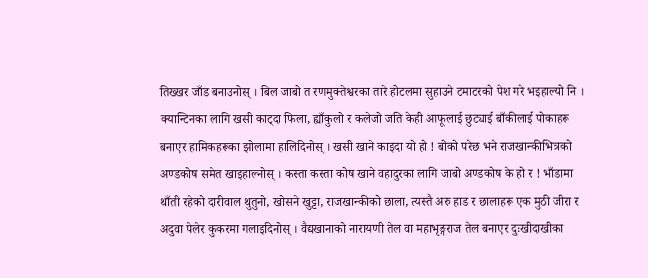तिख्खर जाँड बनाउनोस् । बिल जाबो त रणमुक्तेश्वरका तारे होटलमा सुहाउने टमाटरको पेश गरे भइहाल्यो नि । क्यान्टिनका लागि खसी काट्दा फिला, ह्याँकुलो र कलेजो जति केही आफूलाई छुट्याई बाँकीलाई पोकाहरू बनाएर हामिकहरूका झोलामा हालिदिनोस् । खसी खाने काइदा यो हो ! बोको परेछ भने राजखान्कीभित्रको अण्डकोष समेत खाइहाल्नोस् । कस्ता कस्ता कोष खाने वहादुरका लागि जाबो अण्डकोष के हो र ! भाँडामा थाँती रहेको दारीवाल थुतुनो, खोसने खुट्टा, राजखान्कीको छाला, त्यस्तै अरु हाड र छालाहरू एक मुठी जीरा र अदुवा पेलेर कुकरमा गलाइदिनोस् । वैद्यखानाको नारायणी तेल वा महाभृङ्गराज तेल बनाएर दुःखीदाखीका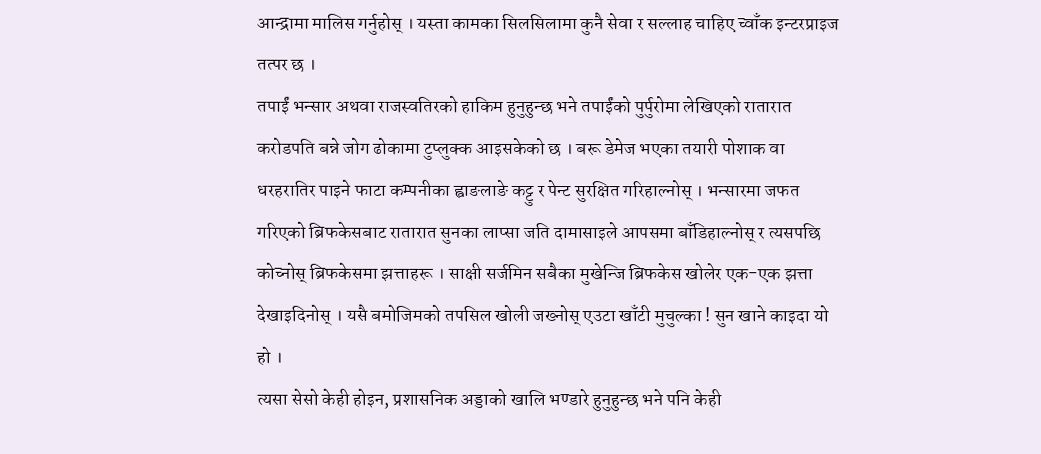आन्द्रामा मालिस गर्नुहोस् । यस्ता कामका सिलसिलामा कुनै सेवा र सल्लाह चाहिए च्वाँक इन्टरप्राइज तत्पर छ ।
तपाईं भन्सार अथवा राजस्वतिरको हाकिम हुनुहुन्छ भने तपाईंको पुर्पुरोमा लेखिएको रातारात करोडपति बन्ने जोग ढोकामा टुप्लुक्क आइसकेको छ । बरू डेमेज भएका तयारी पोशाक वा धरहरातिर पाइने फाटा कम्पनीका ह्वाङलाङे कट्टु र पेन्ट सुरक्षित गरिहाल्नोस् । भन्सारमा जफत गरिएको ब्रिफकेसबाट रातारात सुनका लाप्सा जति दामासाइले आपसमा बाँडिहाल्नोस् र त्यसपछि कोच्नोस् ब्रिफकेसमा झत्ताहरू । साक्षी सर्जमिन सबैका मुखेन्जि ब्रिफकेस खोलेर एक-एक झत्ता देखाइदिनोस् । यसै बमोजिमको तपसिल खोली जख्नोस् एउटा खाँटी मुचुल्का ! सुन खाने काइदा यो हो ।
त्यसा सेसो केही होइन, प्रशासनिक अड्डाको खालि भण्डारे हुनुहुन्छ भने पनि केही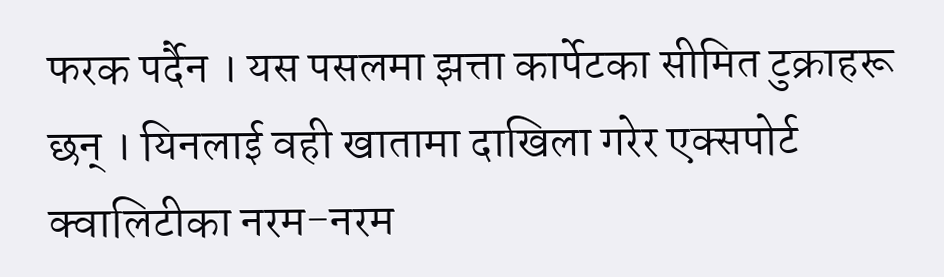फरक पर्दैन । यस पसलमा झत्ता कार्पेटका सीमित टुक्राहरू छन् । यिनलाई वही खातामा दाखिला गरेर एक्सपोर्ट क्वालिटीका नरम-नरम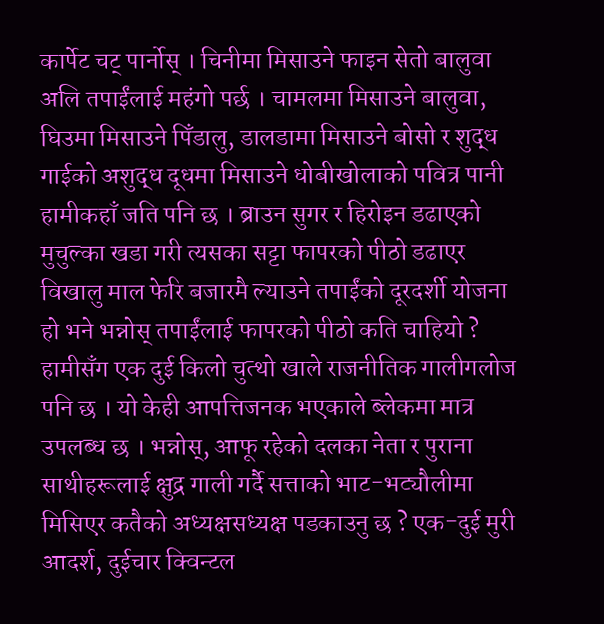कार्पेट चट् पार्नोस् । चिनीमा मिसाउने फाइन सेतो बालुवा अलि तपाईंलाई महंगो पर्छ । चामलमा मिसाउने बालुवा, घिउमा मिसाउने पिँडालु, डालडामा मिसाउने बोसो र शुद्ध गाईको अशुद्ध दूधमा मिसाउने धोबीखोलाको पवित्र पानी हामीकहाँ जति पनि छ । ब्राउन सुगर र हिरोइन डढाएको मुचुल्का खडा गरी त्यसका सट्टा फापरको पीठो डढाएर विखालु माल फेरि बजारमै ल्याउने तपाईंको दूरदर्शी योजना हो भने भन्नोस् तपाईंलाई फापरको पीठो कति चाहियो ?
हामीसँग एक दुई किलो चुत्थो खाले राजनीतिक गालीगलोज पनि छ । यो केही आपत्तिजनक भएकाले ब्लेकमा मात्र उपलब्ध छ । भन्नोस्, आफू रहेको दलका नेता र पुराना साथीहरूलाई क्षुद्र गाली गर्दै सत्ताको भाट-भट्यौलीमा मिसिएर कतैको अध्यक्षसध्यक्ष पडकाउनु छ ? एक-दुई मुरी आदर्श, दुईचार क्विन्टल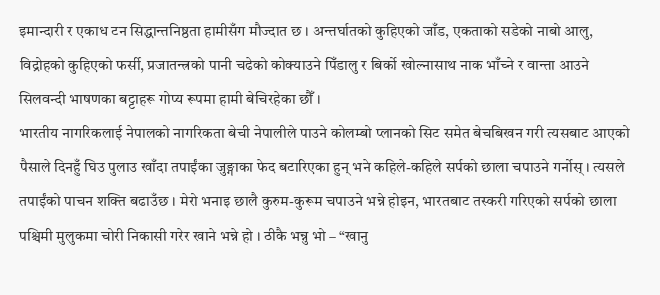इमान्दारी र एकाध टन सिद्धान्तनिष्ठता हामीसँग मौज्दात छ । अन्तर्घातको कुहिएको जाँड, एकताको सडेको नाबो आलु, विद्रोहको कुहिएको फर्सी, प्रजातन्त्रको पानी चढेको कोक्याउने पिँडालु र बिर्को खोल्नासाथ नाक भाँच्ने र वान्ता आउने सिलवन्दी भाषणका बट्टाहरू गोप्य रूपमा हामी बेचिरहेका छौँ ।
भारतीय नागरिकलाई नेपालको नागरिकता बेची नेपालीले पाउने कोलम्बो प्लानको सिट समेत बेचबिखन गरी त्यसबाट आएको पैसाले दिनहुँ घिउ पुलाउ खाँदा तपाईंका जुङ्गाका फेद बटारिएका हुन् भने कहिले-कहिले सर्पको छाला चपाउने गर्नोस् । त्यसले तपाईंको पाचन शक्ति बढाउँछ । मेरो भनाइ छालै कुरुम-कुरूम चपाउने भन्ने होइन, भारतबाट तस्करी गरिएको सर्पको छाला पश्चिमी मुलुकमा चोरी निकासी गरेर खाने भन्ने हो । ठीकै भन्नु भो – “खानु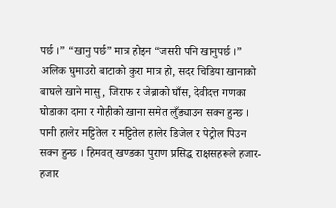पर्छ ।” “खानु पर्छ” मात्र होइन “जसरी पनि खानुपर्छ ।” अलिक घुमाउरो बाटाको कुरा मात्र हो, सदर चिडिया खानाको बाघले खाने मासु, जिराफ र जेब्राको घाँस, देवीदत्त गणका घोडाका दाना र गोहीको खाना समेत लुँड्याउन सक्न हुन्छ । पानी हालेर मट्टितेल र मट्टितेल हालेर डिजेल र पेट्रोल पिउन सक्न हुन्छ । हिमवत् खण्डका पुराण प्रसिद्ध राक्षसहरूले हजार-हजार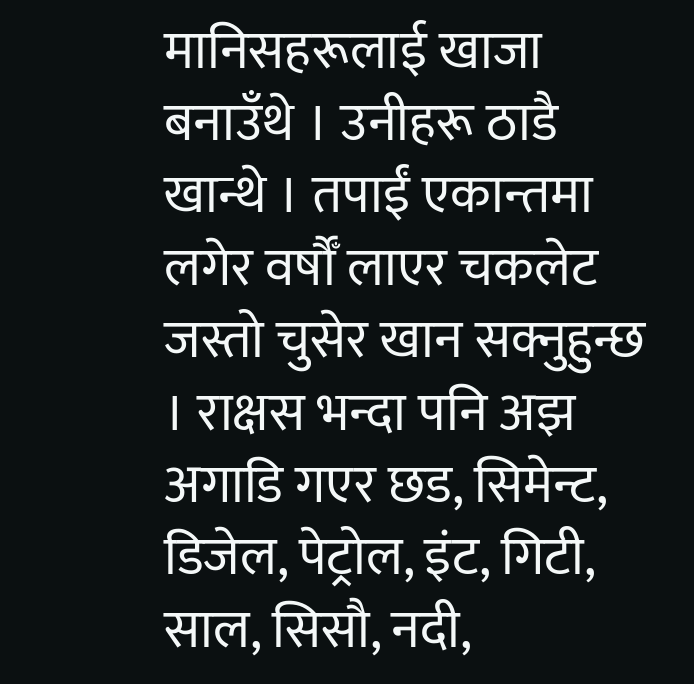मानिसहरूलाई खाजा बनाउँथे । उनीहरू ठाडै खान्थे । तपाईं एकान्तमा लगेर वर्षौँ लाएर चकलेट जस्तो चुसेर खान सक्नुहुन्छ । राक्षस भन्दा पनि अझ अगाडि गएर छड, सिमेन्ट, डिजेल, पेट्रोल, इंट, गिटी, साल, सिसौ, नदी,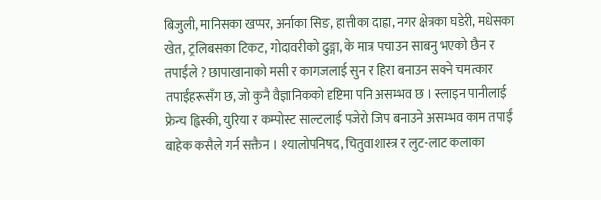बिजुली, मानिसका खप्पर, अर्नाका सिङ, हात्तीका दाह्रा, नगर क्षेत्रका घडेरी, मधेसका खेत, ट्रलिबसका टिकट, गोदावरीको ढुङ्गा, के मात्र पचाउन साबनु भएको छैन र तपाईंले ? छापाखानाको मसी र कागजलाई सुन र हिरा बनाउन सक्ने चमत्कार तपाईंहरूसँग छ, जो कुनै वैज्ञानिकको दृष्टिमा पनि असम्भव छ । स्लाइन पानीलाई फ्रेन्च ह्विस्की, युरिया र कम्पोस्ट साल्टलाई पजेरो जिप बनाउने असम्भव काम तपाईं बाहेक कसैले गर्न सक्तैन । श्यालोपनिषद, चितुवाशास्त्र र लुट-लाट कलाका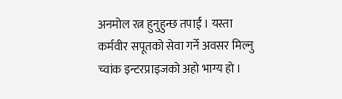अनमोल रत्न हुनुहुन्छ तपाईं । यस्ता कर्मवीर सपूतको सेवा गर्ने अवसर मिल्नु च्वांक इन्टरप्राइजको अहो भाग्य हो ।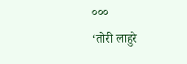०००
‘तोरी लाहुरे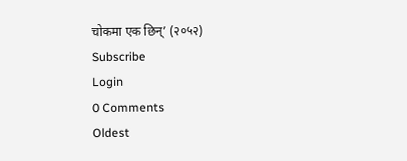चोकमा एक छिन्’ (२०५२)
Subscribe
Login
0 Comments
Oldest